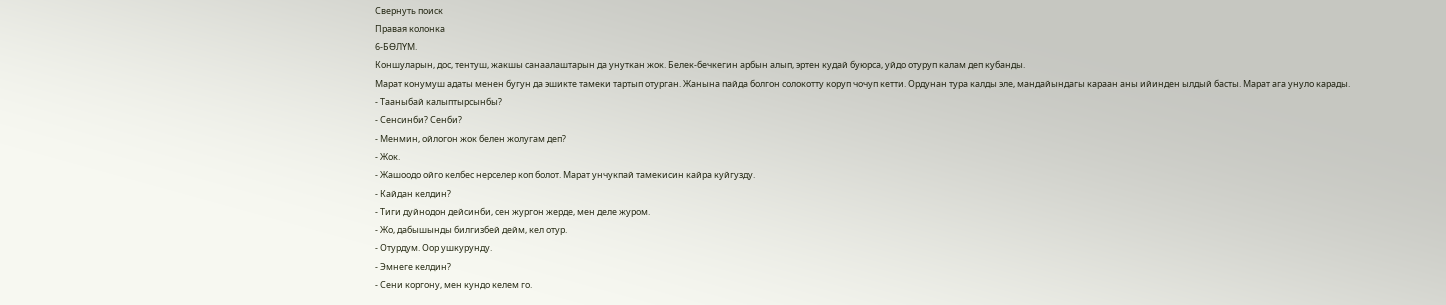Свернуть поиск
Правая колонка
6-БӨЛҮМ.
Коншуларын, дос, тентуш, жакшы санаалаштарын да унуткан жок. Белек-бечкегин арбын алып, эртен кудай буюрса, уйдо отуруп калам деп кубанды.
Марат конумуш адаты менен бугун да эшикте тамеки тартып отурган. Жанына пайда болгон солокотту коруп чочуп кетти. Ордунан тура калды эле, мандайындагы караан аны ийинден ылдый басты. Марат ага унуло карады.
- Тааныбай калыптырсынбы?
- Сенсинби? Сенби?
- Менмин, ойлогон жок белен жолугам деп?
- Жок.
- Жашоодо ойго келбес нерселер коп болот. Марат унчукпай тамекисин кайра куйгузду.
- Кайдан келдин?
- Тиги дуйнодон дейсинби, сен жургон жерде, мен деле журом.
- Жо, дабышынды билгизбей дейм, кел отур.
- Отурдум. Оор ушкурунду.
- Эмнеге келдин?
- Сени коргону, мен кундо келем го.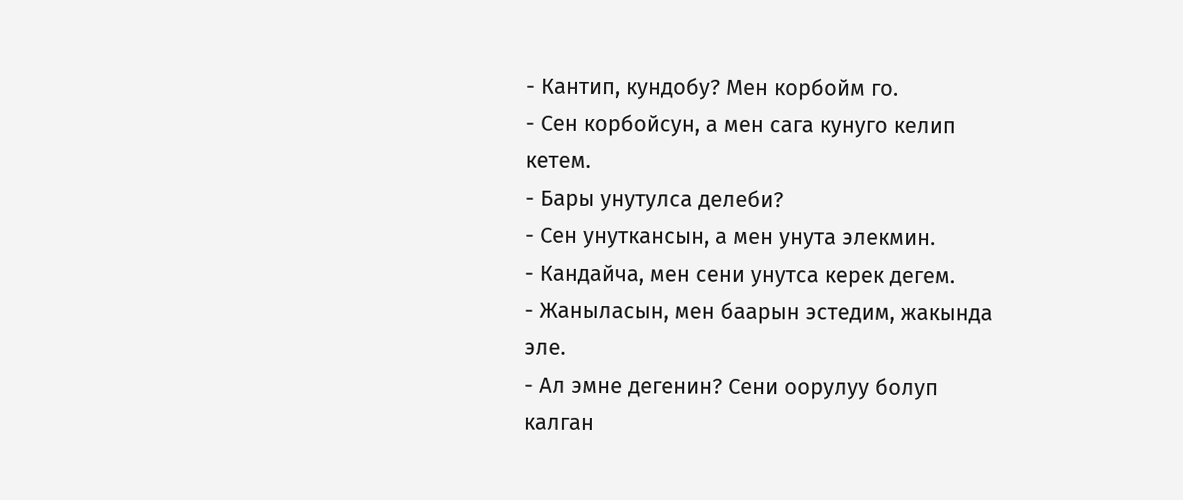- Кантип, кундобу? Мен корбойм го.
- Сен корбойсун, а мен сага кунуго келип кетем.
- Бары унутулса делеби?
- Сен унуткансын, а мен унута элекмин.
- Кандайча, мен сени унутса керек дегем.
- Жаныласын, мен баарын эстедим, жакында эле.
- Ал эмне дегенин? Сени оорулуу болуп калган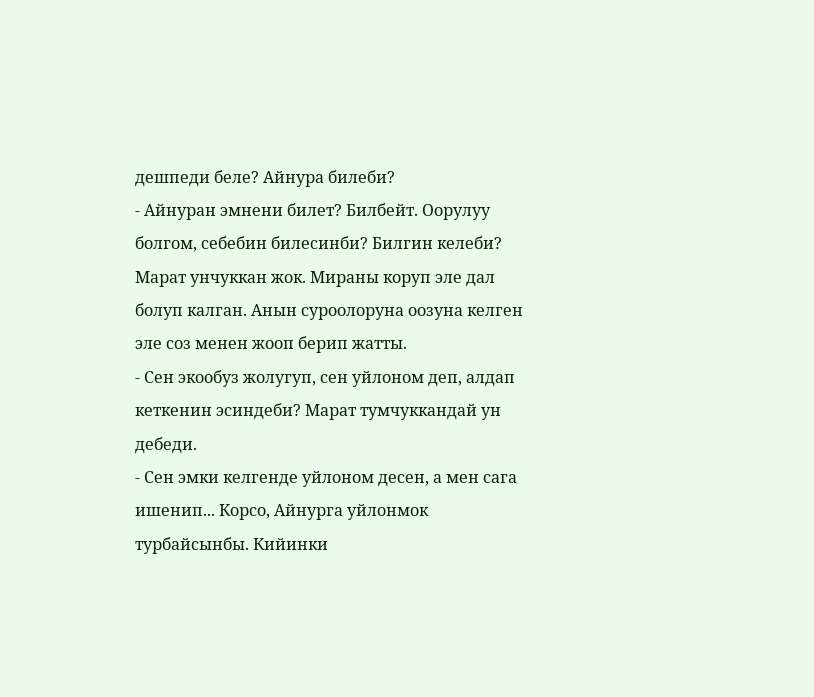дешпеди беле? Айнура билеби?
- Айнуран эмнени билет? Билбейт. Оорулуу болгом, себебин билесинби? Билгин келеби?
Марат унчуккан жок. Мираны коруп эле дал болуп калган. Анын суроолоруна оозуна келген эле соз менен жооп берип жатты.
- Сен экообуз жолугуп, сен уйлоном деп, алдап кеткенин эсиндеби? Марат тумчуккандай ун дебеди.
- Сен эмки келгенде уйлоном десен, а мен сага ишенип... Корсо, Айнурга уйлонмок турбайсынбы. Кийинки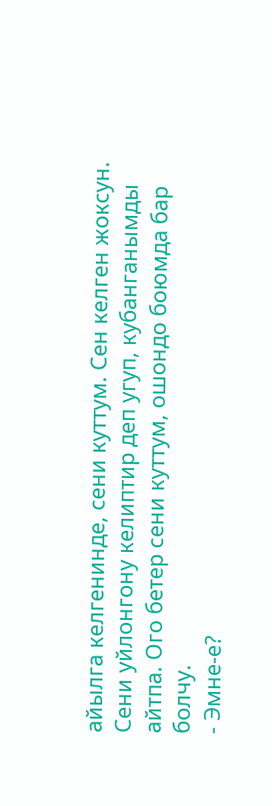айылга келгенинде, сени куттум. Сен келген жоксун. Сени уйлонгону келиптир деп угуп, кубанганымды айтпа. Ого бетер сени куттум, ошондо боюмда бар болчу.
- Эмне-е?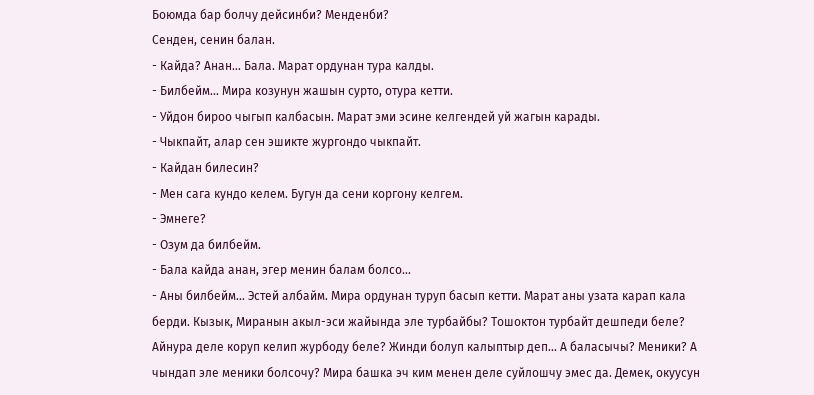Боюмда бар болчу дейсинби? Менденби?
Сенден, сенин балан.
- Кайда? Анан... Бала. Марат ордунан тура калды.
- Билбейм... Мира козунун жашын сурто, отура кетти.
- Уйдон бироо чыгып калбасын. Марат эми эсине келгендей уй жагын карады.
- Чыкпайт, алар сен эшикте жургондо чыкпайт.
- Кайдан билесин?
- Мен сага кундо келем. Бугун да сени коргону келгем.
- Эмнеге?
- Озум да билбейм.
- Бала кайда анан, эгер менин балам болсо...
- Аны билбейм... Эстей албайм. Мира ордунан туруп басып кетти. Марат аны узата карап кала берди. Кызык, Миранын акыл-эси жайында эле турбайбы? Тошоктон турбайт дешпеди беле? Айнура деле коруп келип журбоду беле? Жинди болуп калыптыр деп... А баласычы? Меники? А чындап эле меники болсочу? Мира башка эч ким менен деле суйлошчу эмес да. Демек, окуусун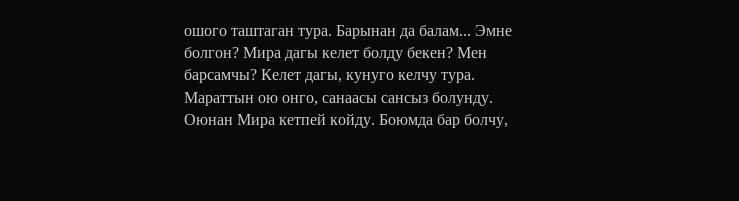ошого таштаган тура. Барынан да балам... Эмне болгон? Мира дагы келет болду бекен? Мен барсамчы? Келет дагы, кунуго келчу тура. Мараттын ою онго, санаасы сансыз болунду. Оюнан Мира кетпей койду. Боюмда бар болчу,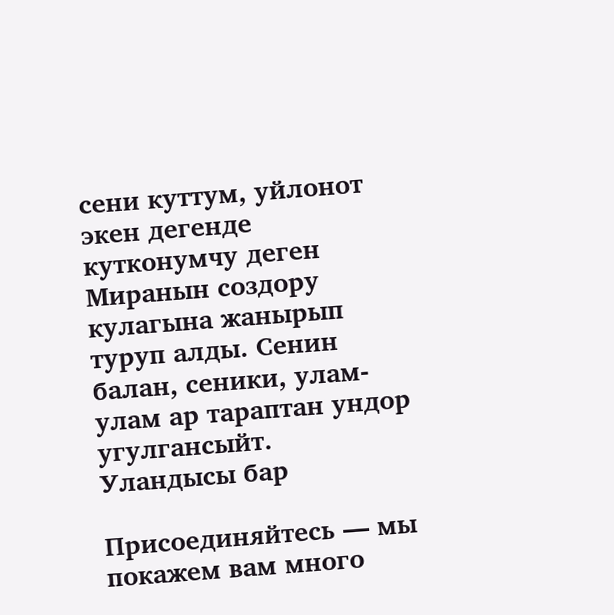сени куттум, уйлонот экен дегенде кутконумчу деген Миранын создору кулагына жанырып туруп алды. Сенин балан, сеники, улам-улам ар тараптан ундор угулгансыйт.
Уландысы бар

Присоединяйтесь — мы покажем вам много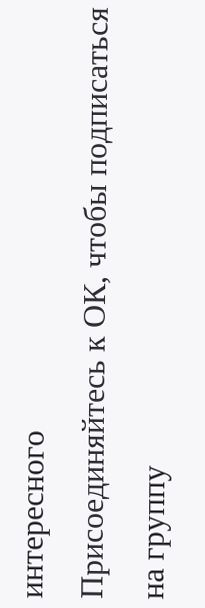интересного
Присоединяйтесь к ОК, чтобы подписаться на группу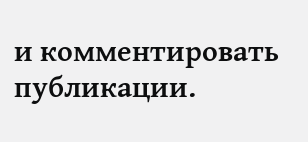и комментировать публикации.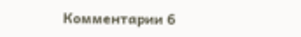Комментарии 6